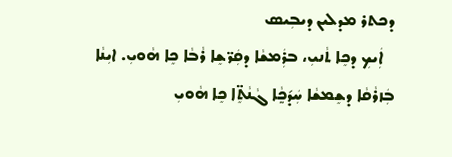ܕܟܬܪ ܡܕܠܝܢ ܕܝܒܼܝܣ
   ܐܲܝܟܼ ܕܟܸܐ ܬܵܢܝܼ، ܒܪܲܡܫܵܐ ܕܩܲܖ̈ܫܸܐ ܪܵܒܵܐ ܟܸܐ ܗܵܘܝܼ. ܐܝܼܢܵܐ ܒܲܙܪܵܩܵܐ ܕܫܸܡܫܵܐ ܚܲܕ݇ܟ̰ܵܐ ܓܵܢܵܬܸ̈ܐ ܟܸܐ ܗܵܘܝܼ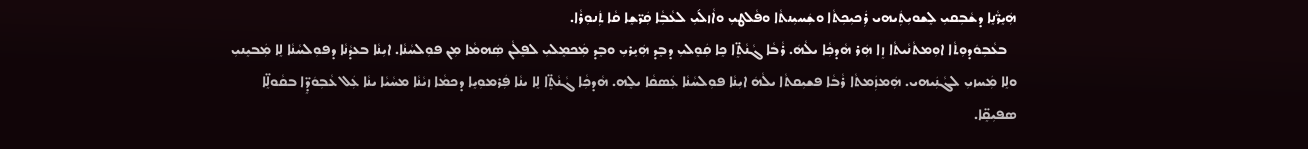ܗܲܝܸܖ̈ܵܢܸܐ ܕܫܵܒܼܩܝܼ ܠܸܫܘܝܼܬܲܝܗܝ ܪܲܟܝܼܟܼܬܵܐ ܘܫܲܚܝܼܢܬܵܐ ܘܦܵܠܛܝܼ ܘܐܵܙܠ݇ܝܼ ܠܥܵܒܼܵܐ ܩܲܖ̈ܫܸܐ ܩܵܐ ܬܲܢܘܼܪܵܐ.
   ܒܥܵܒܼܘܿܕܘܼܬܵܐ ܐܘܼܡܬܵܢܵܝܬܵܐ ܙܸܐ ܗܲܪ ܗܵܕܟܼܵܐ ܝܠܵܗܿ. ܪܵܒܵܐ ܓܵܢܵܬܸ̈ܐ ܟܸܐ ܩܲܘܸܠܝܼ ܕܒܸܕ ܗܲܝܸܪܝܼ ܘܒܸܕ ܡܲܟܡܸܠܝܼ ܠܦܸܠܵܢ ܣܲܗܡܵܐ ܡܼܢ ܦܘܼܠܚܵܢܵܐ. ܐܝܼܢܵܐ ܒܥܕܵܢܵܐ ܕܦܘܼܠܚܵܢܵܐ ܠܸܐ ܡܲܒܝܸܢܝܼ ܘܠܸܐ ܡܲܚܙܝܼ ܠܓܵܢܲܝܗܝ. ܗܲܡܙܲܡܬܵܐ ܪܵܒܵܐ ܦܫܝܼܩܬܵܐ ܝܠܵܗܿ ܐܝܼܢܵܐ ܦܘܼܠܚܵܢܵܐ ܥܲܣܩܵܐ ܝܠܸܗ. ܗܵܕܟܼܵܐ ܓܵܢܵܬܸ̈ܐ ܠܸܐ ܝܢܵܐ ܦܲܪܡܘܼܝܸܐ ܕܟܡܵܐ ܙܝܵܢܵܐ ܡܚܵܝܵܐ ܝܢܵܐ ܥܲܠ ܥܵܒܼܘܿܕܸ̈ܐ ܒܩܵܘܠܸ̈ܐ ܣܦܝܼܩܸ̈ܐ.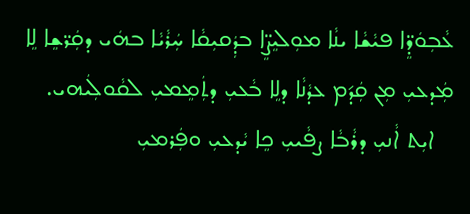ܥܵܒܼܘܿܕܸ̈ܐ ܦܝܵܫܵܐ ܝܢܵܐ ܡܘܼܠܝܸܨܸ̈ܐ ܒܕܲܩܝܼܩܵܐ ܚܲܪܵܝܵܐ ܒܗܿܝ ܕܩܲܖ̈ܫܸܐ ܠܸܐ ܡܲܕܥܝܼ ܡܼܢ ܩܲܕ݇ܡ ܥܕܵܢܵܐ ܕܠܸܐ ܒܵܥܝܼ ܕܬܲܡܸܡܝܼ ܠܩܵܘܠܲܝܗܝ.
   ܐܝܼܬ ܐܵܢܝܼ ܕܪܵܒܵܐ ܨܦܵܝܝܼ ܟܸܐ ܝܵܕܥܝܼ ܘܦܲܪܡܝܼ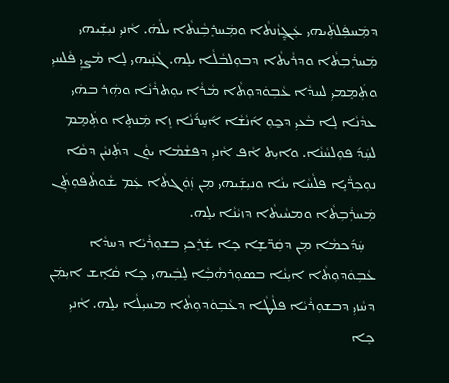ܕܡܲܚܦܲܠܬܲܝܗܝ ܥܲܓ̰ܸܙܵܢܬܵܐ ܘܡܲܚܪܸܒܼܵܢܬܵܐ ܝܠܵܗܿ. ܐܵܢܝܼ ܢܝܼܫܲܝܗܝ ܡܲܚܪܲܒܼܬܵܐ ܘܕܪܵܝܬܵܐ ܕܒܘܼܠܒܵܠܵܐ ܝܠܸܗ. ܓܵܢܲܝܗܝ ܠܸܐ ܡܵܨܝܼ ܦܵܠܚܝܼ ܘܬܲܡܸܡܝܼ ܠܚܕܵܐ ܥܵܒܼܘܿܕܘܼܬܵܐ ܡܵܪܵܐ ܝܘܼܬܪܵܢܵܐ ܘܗܲܪ ܒܗܿܝ ܥܕܵܢܵܐ ܠܸܐ ܒܵܥܝܼ ܕܟ̰ܘܼ ܐ݇ܢܵܫܵܐ ܐ݇ܚܸܪ݇ܢܵܐ ܙܸܐ ܡܲܢܬܸܐ ܘܬܲܡܸܡ ܠܚܲܕ݇ ܦܘܼܠܚܵܢܵܐ. ܘܐܝܼܬ ܐܵܦ ܐܵܢܝܼ ܕܦܫܵܡܵܐ ܝܘܵܢ ܕܬܲܢܝܵܢ ܕܩܵܐ ܢܘܼܟܼܖ̈ܵܝܸܐ ܦܠܵܚܵܐ ܝܢܵܐ ܘܢܝܼܫܲܝܗܝ ܡܼܢ ܙܲܘܲܓܬܵܐ ܥܲܡ ܫܵܘܬܵܦܘܼܬܲܢ ܡܲܚܪܲܒܼܬܵܐ ܘܡܚܵܝܬܵܐ ܕܙܝܵܢܵܐ ܝܠܸܗ.
   ܚܲܕ݇ܟܡܵܐ ܡܼܢ ܕܩܲܖ̈ܫܸܐ ܟܸܐ ܫܲܪܸܟܝܼ ܒܫܘܼܪܵܝܵܐ ܕܚܕܵܐ ܥܵܒܼܘܿܕܘܼܬܵܐ ܐܝܼܢܵܐ ܒܣܘܼܪܗܵܒܼܵܐ ܠܸܒܲܝܗܝ ܟܸܐ ܩܵܐܸܫ ܐܝܼܡܲܢ ܕܚܵܙܝܼ ܕܒܫܘܼܪܵܝܵܐ ܦܠܵܛܵܐ ܕܥܵܒܼܘܿܕܘܼܬܵܐ ܡܚܝܼܠܵܐ ܝܠܸܗ. ܐܵܢܝܼ ܟܸܐ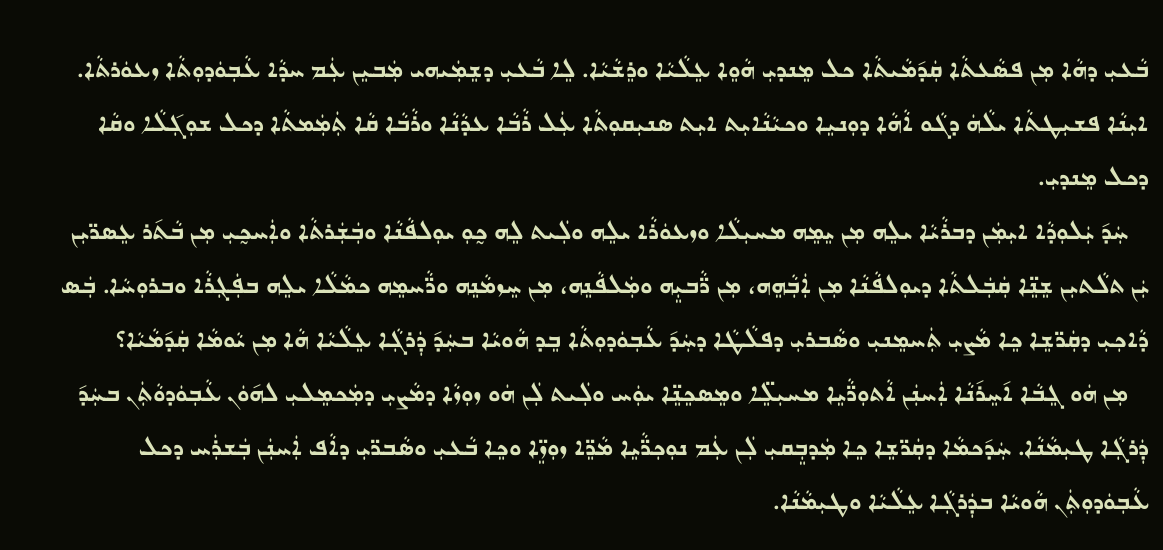ܒܵܥܝܼ ܕܗܵܐ ܡܼܢ ܦܣܵܥܬܵܐ ܩܲܕ݇ܡܵܝܬܵܐ ܟܠ ܡܸܢܕܝܼ ܗܵܘܸܐ ܥܸܠܵܝܵܐ ܘܪܸܫܵܝܵܐ. ܠܸܐ ܒܵܥܝܼ ܕܫܸܡܲܝܗܝ ܡܲܒܝܸܢ ܥܲܡ ܚܕܵܐ ܥܵܒܼܘܿܕܘܼܬܵܐ ܙܥܘܿܪܬܵܐ. ܐܝܼܢܵܐ ܦܫܝܼܛܬܵܐ ܝܠܵܗܿ ܕܓܵܘ ܐܵܗܵܐ ܕܘܼܢܝܸܐ ܘܟܝܵܢܵܐܝܼܬ ܐܝܼܬ ܣܢܝܼܩܘܼܬܵܐ ܥܲܠ ܪܵܒܵܐ ܥܕܵܢܵܐ ܘܪܵܒܵܐ ܩܵܐ ܬܲܡܲܡܬܵܐ ܕܟܠ ܫܘܼܓܼ݇ܠܵܐ ܘܩܵܐ ܕܟܠ ܡܸܢܕܝܼ.
   ܚܲܕ݇ ܝܲܠܘܼܕܵܐ ܐܝܼܡܲܢ ܕܒܪܵܝܵܐ ܝܠܸܗ ܡܼܢ ܝܸܡܸܗ ܡܚܝܼܠܵܐ ܘܙܥܘܿܪܵܐ ܝܠܸܗ ܘܠܲܝܬ ܠܸܗ ܟ̰ܘܼ ܝܘܼܠܦܵܢܵܐ ܘܒܲܫܲܪܬܵܐ ܘܐܲܚܟ̰ܝܼ ܡܼܢ ܒܵܬ݇ܪ ܥܸܣܖ̈ܝܼܢ ܝܲܢ ܬܠܵܬܝܼܢ ܫܸܢܸ̈ܐ ܩܲܒܲܠܬܵܐ ܕܝܘܼܠܦܵܢܵܐ ܡܼܢ ܐܲܒܼܵܗܸܗ، ܡܼܢ ܖ̈ܵܒܝܼܸܗ ܘܡܲܠܦܵܢܸܗ، ܡܼܢ ܚܸܙܡܵܢܸܗ ܘܖ̈ܵܚܡܸܗ ܟܡܵܠܵܐ ܝܠܸܗ ܒܦܲܓܼܪܵܐ ܘܒܪܘܼܚܵܐ. ܒܲܣ ܕܵܐܟܼܝܼ ܕܩܲܖ̈ܫܸܐ ܟܸܐ ܡܵܨܝܼ ܬܲܚܡܸܢܝܼ ܘܣܵܒܪܝܼ ܕܦܠܵܛܵܐ ܕܚܲܕ݇ ܥܵܒܼܘܿܕܘܼܬܵܐ ܒܸܕ ܗܵܘܝܵܐ ܒܚܲܕ݇ ܕܲܪܓܼܵܐ ܥܸܠܵܝܵܐ ܗܵܐ ܡܼܢ ܝܵܘܡܵܐ ܩܲܕ݇ܡܵܝܵܐ؟
   ܡܼܢ ܗܿܘ ܓܸܒܵܐ ܐ݇ܚܸܪ݇ܢܵܐ ܐܲܚܢܲܢ ܐܵܬܘܼܖ̈ܵܝܸܐ ܡܚܝܼܠܸ̈ܐ ܘܡܸܣܟܸܢܸ̈ܐ ܝܘܲܚ ܘܠܲܝܬ ܠܲܢ ܗܿܘ ܙܘܼܙܵܐ ܕܡܵܨܝܼ ܕܡܲܟܡܸܠܝܼ ܠܗ݇ܘܿܢ ܥܵܒܼܘܿܕܘܵܬܲܢ ܒܚܲܕ݇ ܕܲܪܓܼܵܐ ܛܝܼܡܵܢܵܐ. ܚܲܕ݇ܟܡܵܐ ܕܩܲܖ̈ܫܸܐ ܟܸܐ ܡܲܕܒܼܸܩܝܼ ܠܲܢ ܥܲܡ ܢܘܼܟܼܖ̈ܵܝܸܐ ܡܵܖܸ̈ܐ ܙܘܼܙܸ̈ܐ ܘܟܸܐ ܒܵܥܝܼ ܘܣܵܒܖ̈ܝܼ ܕܐܵܦ ܐܲܚܢܲܢ ܒܲܫܪܲܚ ܕܟܠ ܥܵܒܼܘܿܕܘܼܬܲܢ ܗܵܘܝܵܐ ܒܕܲܪܓܼܵܐ ܥܸܠܵܝܵܐ ܘܛܝܼܡܵܢܵܐ.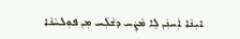ܐܝܼܢܵܐ ܐܲܚܢܲܢ ܠܸܐ ܡܵܨܲܚ ܕܫܵܠܲܚ ܡܼܢ ܦܘܼܠܚܵܢܵܐ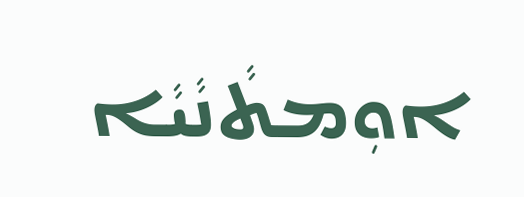ܐܘܼܡܬܵܢܵܝܵܐ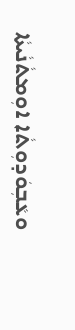ܘܥܵܒܼܘܿܕܘܼܬܵܐ ܐܘܼܡܬܵܢܵܝܬܵܐ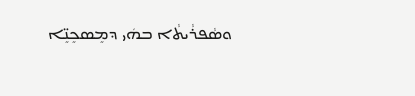ܘܣܵܦܪܵܝܬܵܐ ܒܗܿܝ ܕܡܸܣܟܸܢܸ̈ܐ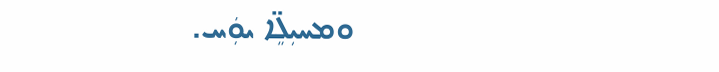ܘܡܚܝܼܠܸ̈ܐ ܝܘܲܚ.